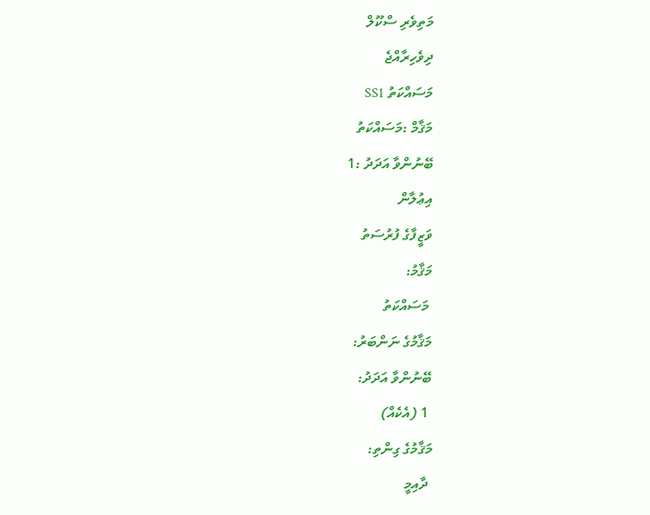މަތިވެރި ސްކޫލް
ދިވެހިރާއްޖެ
މަސައްކަތު SS1
މަޤާމް :މަސައްކަތު
ބޭނުންވާ އަދަދު :1
އިޢުލާން
ވަޒީފާގެ ފުރުސަތު
މަޤާމު:
 މަސައްކަތު
މަޤާމުގެ ނަންބަރު:
ބޭނުންވާ އަދަދު:
 1 (އެކެއް)
މަޤާމުގެ ގިންތި:
 ދާއިމީ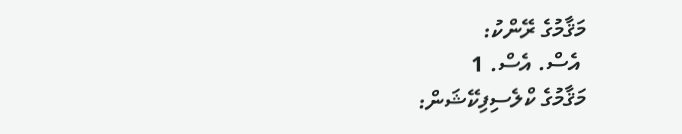މަޤާމުގެ ރޭންކު:
 އެސް. އެސް. 1
މަޤާމުގެ ކްލެސިފިކޭޝަން: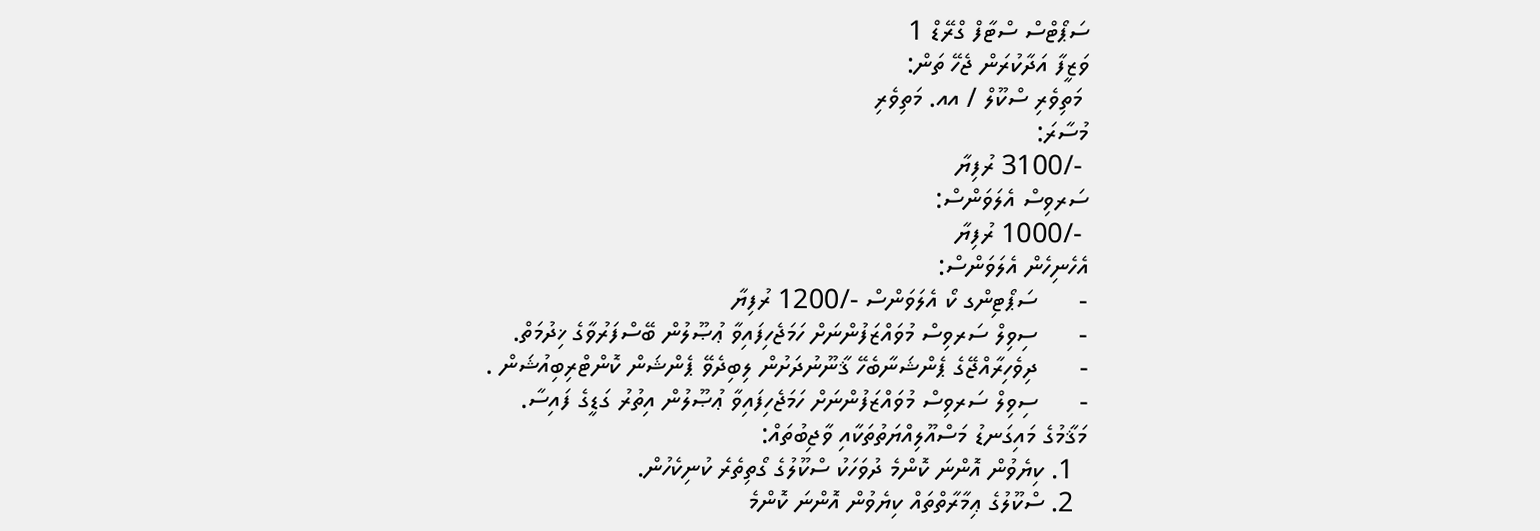ސަޕޯޓްސް ސްޓާފް ގްރޭޑް 1
ވަޒީފާ އަދާކުރަން ޖެހޭ ތަން:
 މަތިވެރި ސްކޫލް / އއ. މަތިވެރި
މުސާރަ:
 -/3100 ރުފިޔާ
ސަރވިސް އެލަވަންސް:
 -/1000 ރުފިޔާ
އެހެނިހެން އެލަވަންސް:
-      ސަޕޯޓިންގ ކޯ އެލަވަންސް -/1200 ރުފިޔާ
-      ސިވިލް ސަރވިސް މުވައްޒަފުންނަށް ހަމަޖެހިފައިވާ ޢުޞޫލުން ބޭސްފަރުވާގެ ޚިދުމަތް.
-      ދިވެހިރާއްޖޭގެ ޕެންޝަނާބެހޭ ޤާނޫނުދަށުން ލިބިދެވޭ ޕެންޝަން ކޮންޓްރިބިއުޝަން .
-      ސިވިލް ސަރވިސް މުވައްޒަފުންނަށް ހަމަޖެހިފައިވާ ޢުޞޫލުން އިތުރު ގަޑީގެ ފައިސާ.
މަޤާމުގެ މައިގަނޑު މަސްއޫލިއްޔަތުތަކާއި ވާޖިބުތައް:
  1. ކިޔެވުން އޮންނަ ކޮންމެ ދުވަހަކު ސްކޫލުގެ ގޯތިތެރެ ކުނިކެހުން.
  2. ސްކޫލުގެ ޢިމާރާތްތައް ކިޔެވުން އޮންނަ ކޮންމެ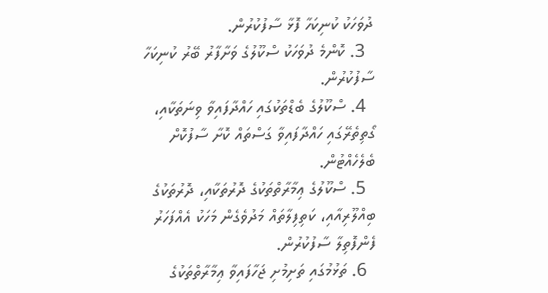ދުވަހަކު ކުނިކަހާ ފޮޅާ ސާފުކުރުން.
  3. ކޮންމެ ދުވަހަކު ސްކޫލުގެ ވަށާފާރު ބޭރު ކުނިކަހާ ސާފުކުރުން.
  4. ސްކޫލުގެ ބެޑްތަކުގައި ހައްދާފައިވާ ވިނަތަކާއި، ގޯތިތެރޭގައި ހައްދާފައިވާ ގަސްތައް ކޮށާ ސާފުކޮށް ބެލެހެއްޓުން.
  5. ސްކޫލުގެ ޢިމާރާތްތަކުގެ ދޮރުތަކާއި، ދޮރުތަކުގެ ބިއްލޫރިއާއި، ކަތިފިލާތައް މަދުވެގެން މަހަކު އެއްފަހަރު ފެންފޮތިލާ ސާފުކުރުން.
  6. ތަޅުމުގައި ތަށިމުށި ޖަހާފައިވާ ޢިމާރާތްތަކުގެ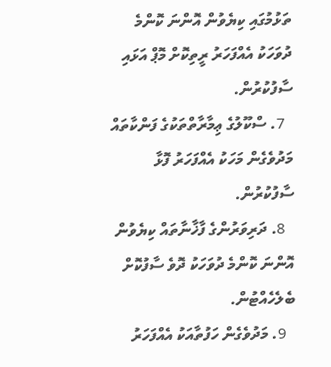ތަޅުމުގައި ކިޔެވުން އޮންނަ ކޮންމެ ދުވަހަކު އެއްފަހަރު ރީތިކޮށް މޮޕް އަޅައި ސާފުކުރުން.
  7. ސްކޫލުގެ ޢިމާރާތްތަކުގެ ފަންކާތައް މަދުވެގެން މަހަކު އެއްފަހަރު ފޮޅާ ސާފުކުރުން.
  8. ދަރިވަރުންގެ ފާޚާނާތައް ކިޔެވުން އޮންނަ ކޮންމެ ދުވަހަކު ދޮވެ ސާފުކޮށް ބެލެހެއްޓުން.
  9. މަދުވެގެން ހަފުތާއަކު އެއްފަހަރު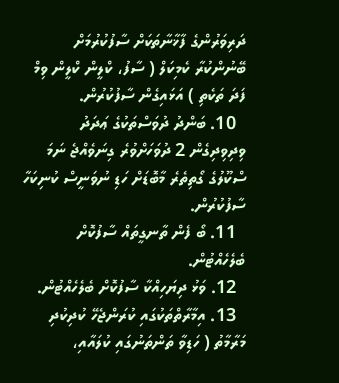ދަރިވަރުންގެ ފާޚާނާތަކަށް ސާފުކުރުމަށް ބޭނުންކުރާ ކެމިކަލް ( ސާފު، ކްލީން ކްލީން ވިމް ފަދަ ތަކެތި ) އަޅައިގެން ސާފުކުރުން.
  10. ބަންދު ދުވަސްތަކުގެ ޢަދަދު ވިދިވިދިގެން 2 ދުވަހަށްވުރެ ގިނަވެއްޖެ ނަމަ ސްކޫލުގެ ގޯތިތެރެ މާބޮޑަށް ހަޑި ނުވަނީސް ކުނިކަހާ ސާފުކުރުން.
  11. ބޯ ފެން ތާނގީތައް ސާފުކޮށް ބެލެހެއްޓުން.
  12. ވަޅު ދިޔަހިއްކާ ސާފުކޮށް ބެލެހެއްޓުން.
  13. އިމާރާތްތަކުގައި ކުރަންޖެހޭ ކުދިކުދި މަރާމާތު ( ހަޑިވާ ތަންތަނުގައި ކުލައާއި،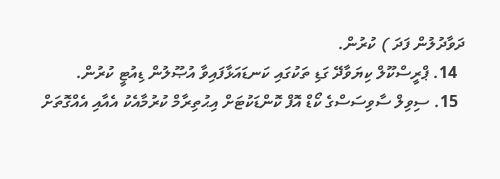ދަވާދުލުން ފަދަ ) ކުރުން.
  14. ޕްރީސްކޫލް ކިޔަވާދޭ ގަޑި ތަކުގައި ކަނޑައަޅާފައިވާ އުޞޫލުން ޑިއުޓީ ކުރުން.
  15. ސިވިލް ސާވިސަސްގެ ކޯޑް އޮފް ކޮންޑަކުޓަށް އިޙުތިރާމް ކުރުމާއެކު އެއާއި އެއްގޮތަށް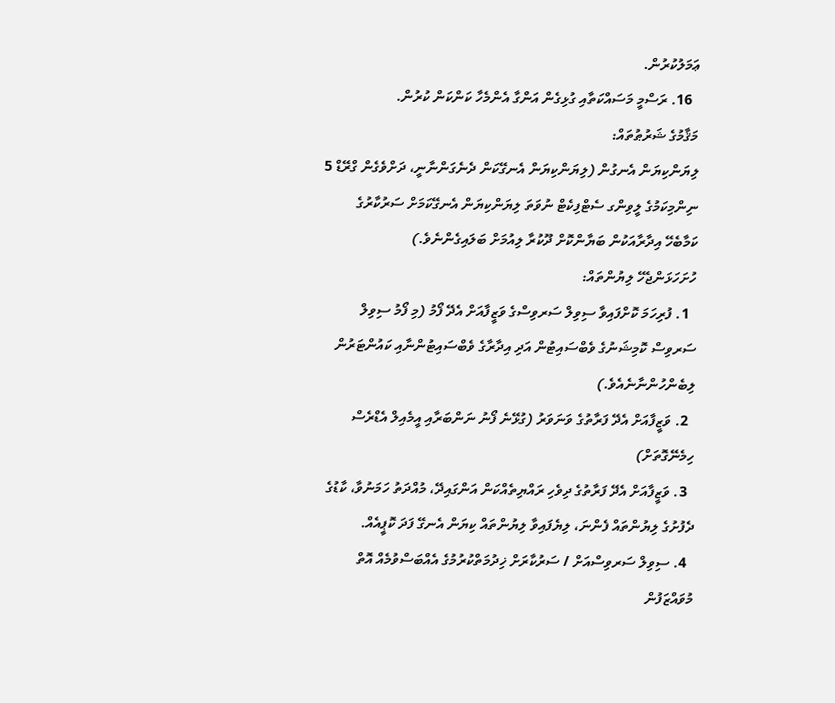ޢަމަލުކުރުން.
  16. ރަސްމީ މަސައްކަތާއި ގުޅިގެން އަންގާ އެންމެހާ ކަންކަން ކުރުން.
މަޤާމުގެ ޝަރުޠުތައް:
ލިޔަންކިޔަން އެނގުން (ލިޔަންކިޔަން އެނގޭކަން ދެނެގަންނާނީ، ދަށްވެގެން ގްރޭޑް 5 ނިންމިކަމުގެ ލީވިންގ ސެޓްފިކެޓް ނުވަތަ ލިޔަންކިޔަން އެނގޭކަމަށް ސަރުކާރުގެ ކަމާބެހޭ އިދާރާއަކުން ބަޔާންކޮށް ދޫކުރާ ލިއުމަށް ބަލައިގެންނެވެ.)
ހުށަހަޅަންޖެހޭ ލިޔުންތައް:
  1. ފުރިހަމަ ކޮށްފައިވާ ސިވިލް ސަރވިސްގެ ވަޒީފާއަށް އެދޭ ފޯމު (މި ފޯމު ސިވިލް ސަރވިސް ކޮމިޝަނުގެ ވެބްސައިޓުން އަދި އިދާރާގެ ވެބްސައިޓުންނާއި ކައުންޓަރުން ލިބެންހުންނާނެއެވެ.)
  2. ވަޒީފާއަށް އެދޭ ފަރާތުގެ ވަނަވަރު (ގުޅޭނެ ފޯނު ނަންބަރާއި އީމެއިލް އެޑްރެސް ހިމެނޭގޮތަށް)
  3. ވަޒީފާއަށް އެދޭ ފަރާތުގެ ދިވެހި ރައްޔިތެއްކަން އަންގައިދޭ، މުއްދަތު ހަމަނުވާ، ކާޑުގެ ދެފުށުގެ ލިޔުންތައް ފެންނަ، ލިޔެފައިވާ ލިޔުންތައް ކިޔަން އެނގޭ ފަދަ ކޮޕީއެއް.
  4. ސިވިލް ސަރވިސްއަށް / ސަރުކާރަށް ޚިދުމަތްކުރުމުގެ އެއްބަސްވުމެއް އޮތް މުވައްޒަފުން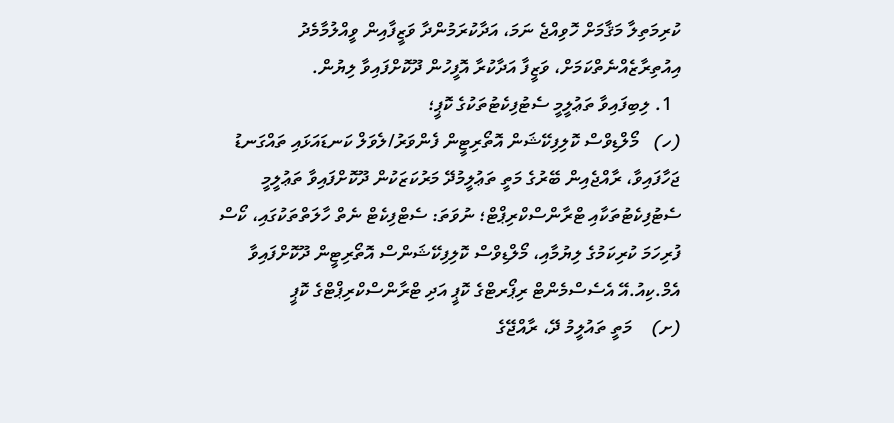ކުރިމަތިލާ މަޤާމަށް ހޮވިއްޖެ ނަމަ، އަދާކުރަމުންދާ ވަޒީފާއިން ވީއްލުމާމެދު އިއުތިރާޒެއްނެތްކަމަށް، ވަޒީފާ އަދާކުރާ އޮފީހުން ދޫކޮށްފައިވާ ލިޔުން.
  1. ލިބިފައިވާ ތަޢުލީމީ ސެޓުފިކެޓުތަކުގެ ކޮޕީ؛
(ހ)   މޯލްޑިވްސް ކޮލިފިކޭޝަން އޮތޯރިޓީން ފެންވަރު/ލެވަލް ކަނޑައަޅައި ތައްގަނޑު ޖަހާފައިވާ، ރާއްޖެއިން ބޭރުގެ މަތީ ތަޢުލީމުދޭ މަރުކަޒަކުން ދޫކޮށްފައިވާ ތަޢުލީމީ ސެޓުފިކެޓުތަކާއި ޓްރާންސްކްރިޕްޓް؛ ނުވަތަ: ސެޓްފިކެޓް ނެތް ހާލަތްތަކުގައި، ކޯސް ފުރިހަމަ ކުރިކަމުގެ ލިޔުމާއި، މޯލްޑިވްސް ކޮލިފިކޭޝަންސް އޮތޯރިޓީން ދޫކޮށްފައިވާ އެމް.ކިއު.އޭ އެސެސްމެންޓް ރިޕޯރޓްގެ ކޮޕީ އަދި ޓްރާންސްކްރިޕްޓްގެ ކޮޕީ
(ށ)    މަތީ ތައުލީމު ދޭ، ރާއްޖޭގެ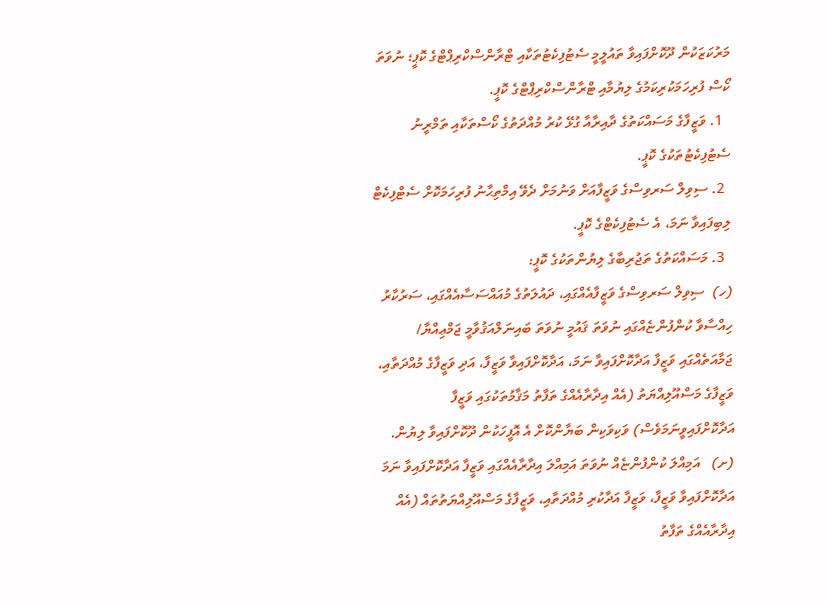މަރުކަޒަކުން ދޫކޮށްފައިވާ ތައުލީމީ ސެޓުފިކެޓުތަކާއި ޓްރާންސްކްރިޕްޓްގެ ކޮޕީ؛ ނުވަތަ ކޯސް ފުރިހަމަކުރިކަމުގެ ލިޔުމާއި ޓްރާންސްކްރިޕްޓްގެ ކޮޕީ.
  1. ވަޒީފާގެ މަސައްކަތުގެ ދާއިރާއާ ގުޅޭ ކުރު މުއްދަތުގެ ކޯސްތަކާއި ތަމްރީނު ސެޓުފިކެޓުތަކުގެ ކޮޕީ.
  2. ސިވިލް ސަރވިސްގެ ވަޒީފާއަށް ވަނުމަށް ދެވޭ އިމްތިޙާނު ފުރިހަމަކޮށް ސެޓްފިކެޓް ލިބިފައިވާ ނަމަ، އެ ސެޓުފިކެޓްގެ ކޮޕީ.
  3. މަސައްކަތުގެ ތަޖުރިބާގެ ލިޔުންތަކުގެ ކޮޕީ:
(ހ)  ސިވިލް ސަރވިސްގެ ވަޒީފާއެއްގައި، ދައުލަތުގެ މުއައްސަސާއެއްގައި، ސަރުކާރު ހިއްސާވާ ކުންފުންޏެއްގައި ނުވަތަ ޤައުމީ ނުވަތަ ބައިނަލްއަޤުވާމީ ޖަމްޢިއްޔާ/ ޖަމާއަތެއްގައި ވަޒީފާ އަދާކޮށްފައިވާ ނަމަ، އަދާކޮށްފައިވާ ވަޒީފާ، އަދި ވަޒީފާގެ މުއްދަތާއި، ވަޒީފާގެ މަސްއޫލިއްޔަތު (އެއް އިދާރާއެއްގެ ތަފާތު މަޤާމުތަކުގައި ވަޒީފާ އަދާކޮށްފައިވީނަމަވެސް) ވަކިވަކިން ބަޔާންކޮށް އެ އޮފީހަކުން ދޫކޮށްފައިވާ ލިޔުން.
(ށ)   އަމިއްލަ ކުންފުންޏެއް ނުވަތަ އަމިއްލަ އިދާރާއެއްގައި ވަޒީފާ އަދާކޮށްފައިވާ ނަމަ އަދާކޮށްފައިވާ ވަޒީފާ، ވަޒީފާ އަދާކުރި މުއްދަތާއި، ވަޒީފާގެ މަސްއޫލިއްޔަތުތައް (އެއް އިދާރާއެއްގެ ތަފާތު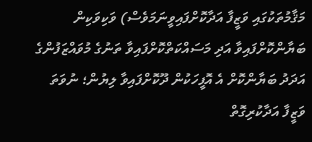މަޤާމުތަކުގައި ވަޒީފާ އަދާކޮށްފައިވީނަމަވެސް) ވަކިވަކިން ބަޔާންކޮށްފައިވާ އަދި މަސައްކަތްކޮށްފައިވާ ތަނުގެ މުވައްޒަފުންގެ އަދަދު ބަޔާންކޮށް އެ އޮފީހަކުން ދޫކޮށްފައިވާ ލިޔުން؛ ނުވަތަ ވަޒީފާ އަދާކުރިގޮތް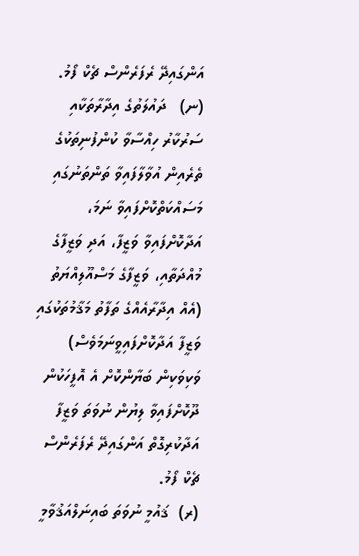އަންގައިދޭ ރެފަރެންސް ޗެކް ފޯމު.
(ނ)   ދައުލަތުގެ އިދާރާތަކާއި ސަރުކާރު ހިއްސާވާ ކުންފުނިތަކުގެ ތެރެއިން އުވާލާފައިވާ ތަންތަނުގައި މަސައްކަތްކޮށްފައިވާ ނަމަ،  އަދާކޮށްފައިވާ ވަޒީފާ، އަދި ވަޒީފާގެ މުއްދަތާއި، ވަޒީފާގެ މަސްއޫލިއްޔަތު (އެއް އިދާރާއެއްގެ ތަފާތު މަޤާމުތަކުގައި ވަޒީފާ އަދާކޮށްފައިވީނަމަވެސް) ވަކިވަކިން ބަޔާންކޮށް އެ އޮފީހަކުން ދޫކޮށްފައިވާ ލިޔުން ނުވަތަ ވަޒީފާ އަދާކުރިގޮތް އަންގައިދޭ ރެފަރެންސް ޗެކް ފޯމު.
(ރ)  ޤައުމީ ނުވަތަ ބައިނަލްއަޤުވާމީ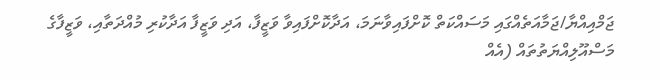ޖަމްއިއްޔާ/ޖަމާއަތެއްގައި މަސައްކަތް ކޮށްފައިވާނަމަ، އަދާކޮށްފައިވާ ވަޒީފާ، އަދި ވަޒީފާ އަދާކުރި މުއްދަތާއި، ވަޒީފާގެ މަސްއޫލިއްޔަތުތައް (އެއް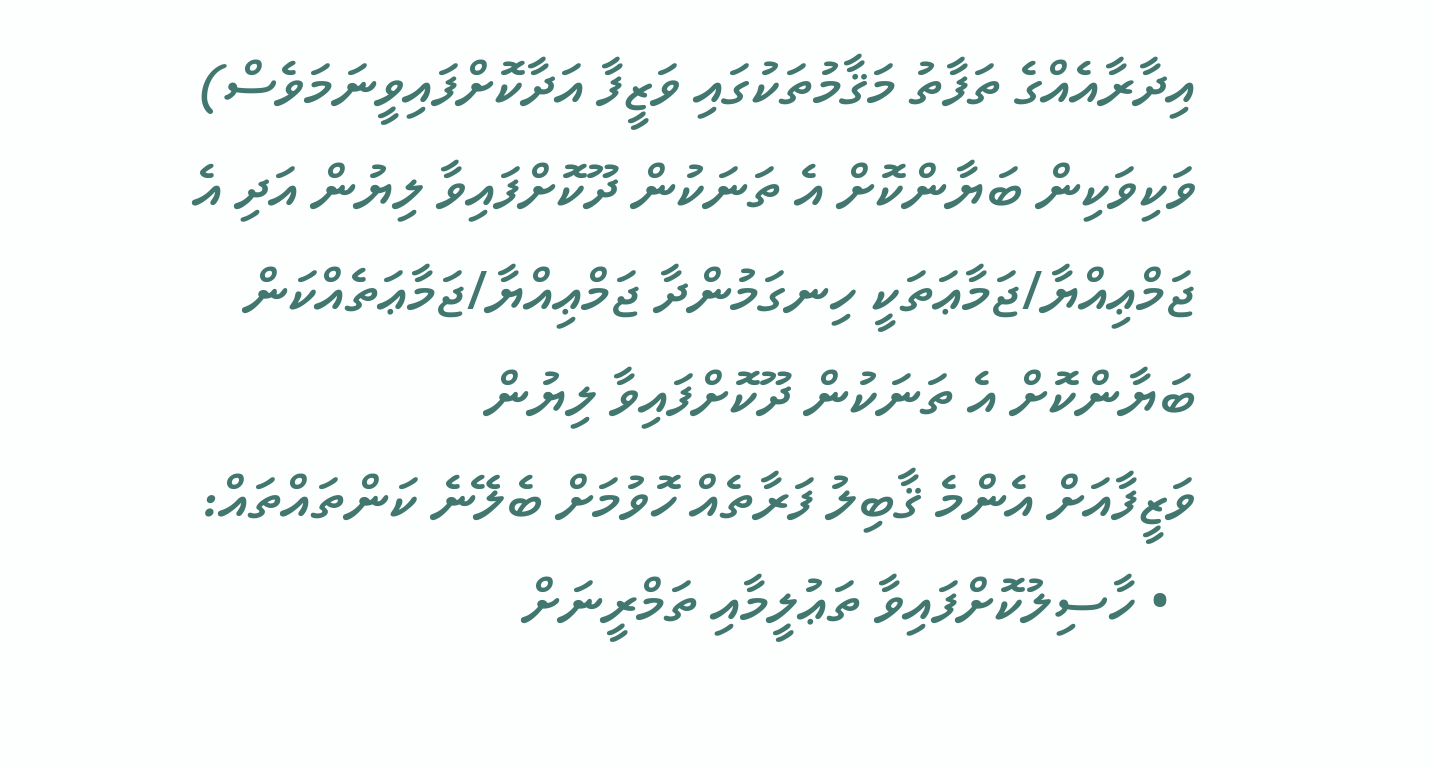އިދާރާއެއްގެ ތަފާތު މަޤާމުތަކުގައި ވަޒީފާ އަދާކޮށްފައިވީނަމަވެސް) ވަކިވަކިން ބަޔާންކޮށް އެ ތަނަކުން ދޫކޮށްފައިވާ ލިޔުން އަދި އެ ޖަމްޢިއްޔާ/ޖަމާޢަތަކީ ހިނގަމުންދާ ޖަމްޢިއްޔާ/ޖަމާޢަތެއްކަން ބަޔާންކޮށް އެ ތަނަކުން ދޫކޮށްފައިވާ ލިޔުން
ވަޒީފާއަށް އެންމެ ޤާބިލު ފަރާތެއް ހޮވުމަށް ބެލޭނެ ކަންތައްތައް:
  • ހާސިލުކޮށްފައިވާ ތަޢުލީމާއި ތަމްރީނަށް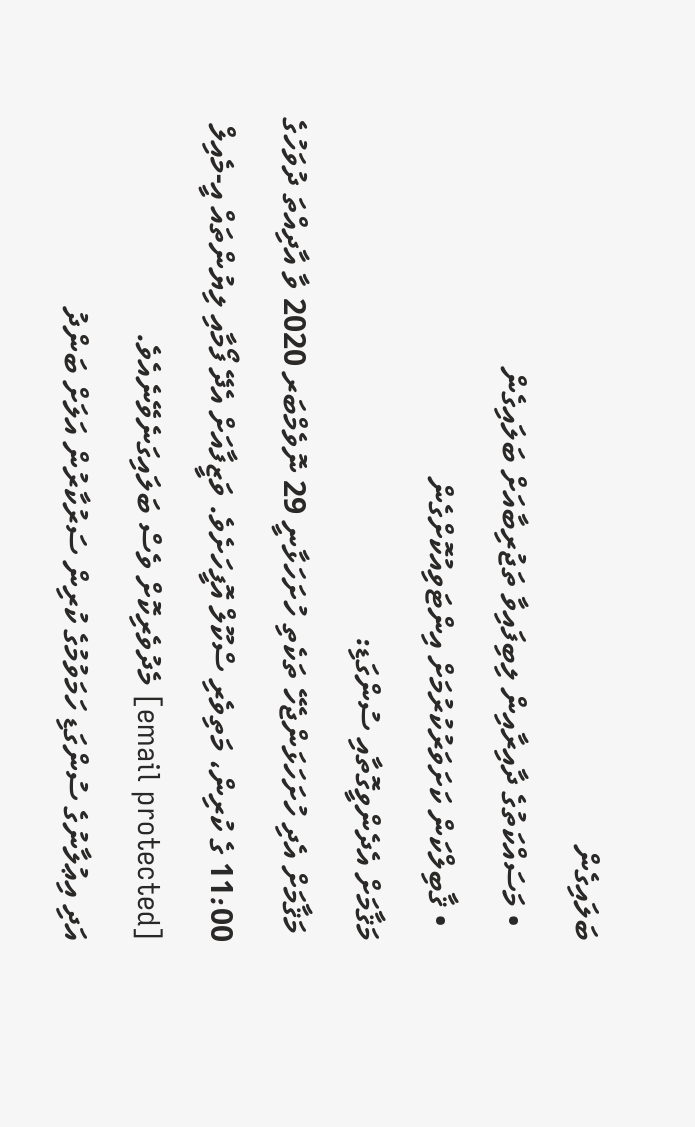ބަލައިގެން
  • މަސައްކަތުގެ ދާއިރާއިން ލިބިފައިވާ ތަޖުރިބާއަށް ބަލައިގެން
  • ޤާބިލްކަން ކަށަވަރުކުރުމަށް އިންޓަވިއުކޮށްގެން
މަޤާމަށް އެދެންވީގޮތާއި ސުންގަޑި:
 މަޤާމަށް އެދި ހުށަހަޅަންޖެހޭ ތަކެތި ހުށަހަޅާނީ 29 ނޮވެމްބަރ 2020 ވާ އާދިއްތަ ދުވަހުގެ 11:00 ގެ ކުރިން، މަތިވެރި ސްކޫލް އޮފީހަށެވެ. ވަޒީފާއަށް އެދޭ ފޯމާއި ލިޔުންތައް އީ-މެއިލް  [email protected] މެދުވެރިކޮށް ވެސް ބަލައިގަނެވޭނެއެވެ.
އަދި އިޢުލާނުގެ ސުންގަޑި ހަމަވުމުގެ ކުރިން ސަރުކާރުން އަލަށް ބަންދު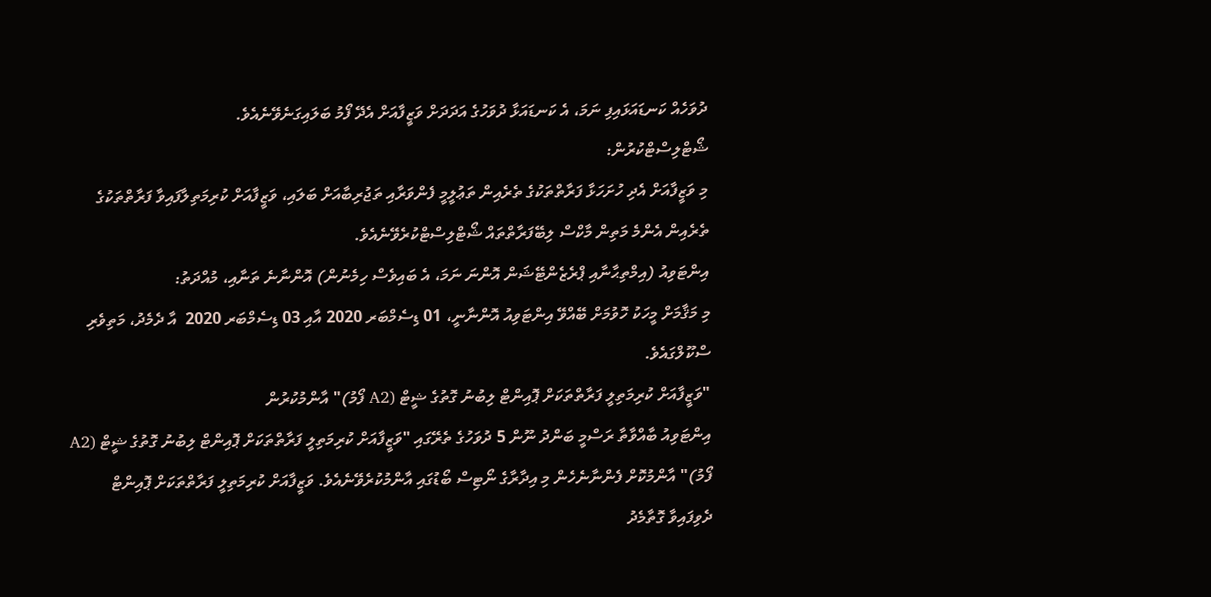ދުވަހެއް ކަނޑައަޅައިފި ނަމަ، އެ ކަނޑައަޅާ ދުވަހުގެ އަދަދަށް ވަޒީފާއަށް އެދޭ ފޯމު ބަލައިގަނެވޭނެއެވެ.
ޝޯޓްލިސްޓްކުރުން:
މި ވަޒީފާއަށް އެދި ހުށަހަޅާ ފަރާތްތަކުގެ ތެރެއިން ތަޢުލީމީ ފެންވަރާއި ތަޖުރިބާއަށް ބަލައި، ވަޒީފާއަށް ކުރިމަތިލާފައިވާ ފަރާތްތަކުގެ ތެރެއިން އެންމެ މަތިން މާކްސް ލިބޭފަރާތްތައް ޝޯޓްލިސްޓްކުރެވޭނެއެވެ.
އިންޓަވިއު (އިމްތިޙާނާއި ޕްރެޒެންޓޭޝަން އޮންނަ ނަމަ، އެ ބައިވެސް ހިމެނުން) އޮންނާނެ ތަނާއި، މުއްދަތު:
މި މަޤާމަށް މީހަކު ހޮވުމަށް ބޭއްވޭ އިންޓަވިއު އޮންނާނީ، 01 ޑިސެމްބަރ 2020 އާއި 03 ޑިސެމްބަރ 2020  އާ ދެމެދު، މަތިވެރި ސްކޫލްގައެވެ.
"ވަޒީފާއަށް ކުރިމަތިލީ ފަރާތްތަކަށް ޕޮއިންޓް ލިބުނު ގޮތުގެ ޝީޓް (A2 ފޯމު)" އާންމުކުރުން
އިންޓަވިއު ބާއްވާތާ ރަސްމީ ބަންދު ނޫން 5 ދުވަހުގެ ތެރޭގައި "ވަޒީފާއަށް ކުރިމަތިލީ ފަރާތްތަކަށް ޕޮއިންޓް ލިބުނު ގޮތުގެ ޝީޓް (A2 ފޯމު)" އާންމުކޮށް ފެންނާނެހެން މި އިދާރާގެ ނޯޓިސް ބޯޑުގައި އާންމުކުރެވޭނެއެވެ. ވަޒީފާއަށް ކުރިމަތިލީ ފަރާތްތަކަށް ޕޮއިންޓް ދެވިފައިވާ ގޮތާމެދު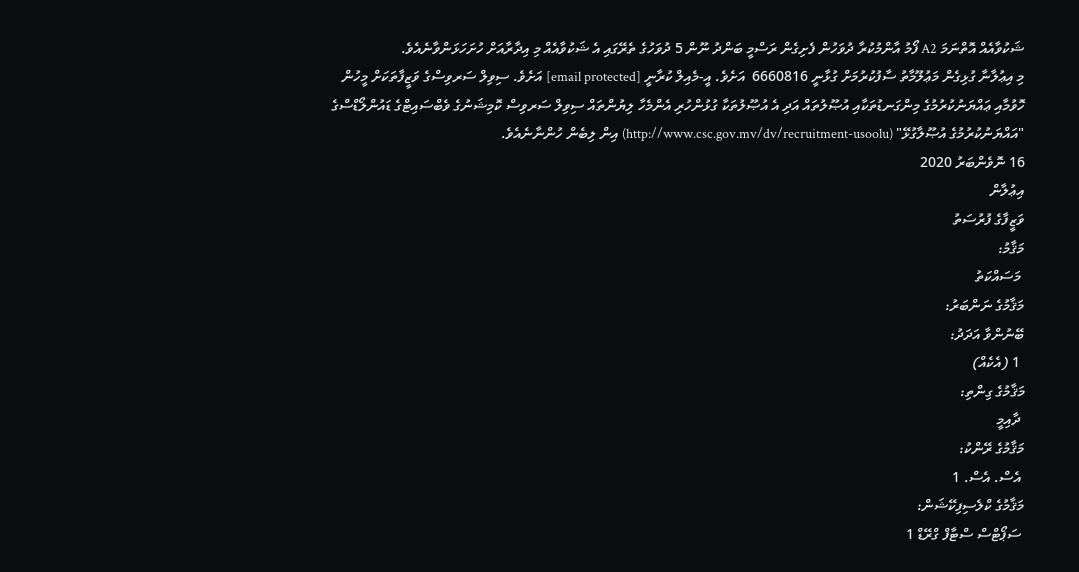ޝަކުވާއެއް އޮތްނަމަ A2 ފޯމު އާންމުކުރާ ދުވަހުން ފެށިގެން ރަސްމީ ބަންދު ނޫން 5 ދުވަހުގެ ތެރޭގައި އެ ޝަކުވާއެއް މި އިދާރާއަށް ހުށަހަޅަންވާނެއެވެ.
މި އިޢުލާނާ ގުޅިގެން މަޢުލޫމާތު ސާފުކުރުމަށް ގުޅާނީ 6660816  އަށެވެ. އީ-މެއިލް ކުރާނީ [email protected] އަށެވެ. ސިވިލް ސަރވިސްގެ ވަޒީފާތަކަށް މީހުން ހޮވުމާއި ޢައްޔަނުކުރުމުގެ މިންގަނޑުތަކާއި އުޞޫލުތައް އަދި އެ އުޞޫލުތަކާ ގުޅުންހުރި އެންމެހާ ލިޔުންތައް ސިވިލް ސަރވިސް ކޮމިޝަނުގެ ވެބްސައިޓްގެ ޑައުންލޯޑްސްގެ "އައްޔަނުކުރުމުގެ އުޞޫލާގުޅޭ" (http://www.csc.gov.mv/dv/recruitment-usoolu) އިން ލިބެން ހުންނާނެއެވެ.
16 ނޮވެންބަރު 2020
އިޢުލާން
ވަޒީފާގެ ފުރުސަތު
މަޤާމު:
 މަސައްކަތު
މަޤާމުގެ ނަންބަރު:
ބޭނުންވާ އަދަދު:
 1 (އެކެއް)
މަޤާމުގެ ގިންތި:
 ދާއިމީ
މަޤާމުގެ ރޭންކު:
 އެސް. އެސް. 1
މަޤާމުގެ ކްލެސިފިކޭޝަން:
 ސަޕޯޓްސް ސްޓާފް ގްރޭޑް 1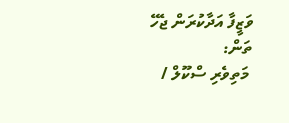ވަޒީފާ އަދާކުރަން ޖެހޭ ތަން:
 މަތިވެރި ސްކޫލް /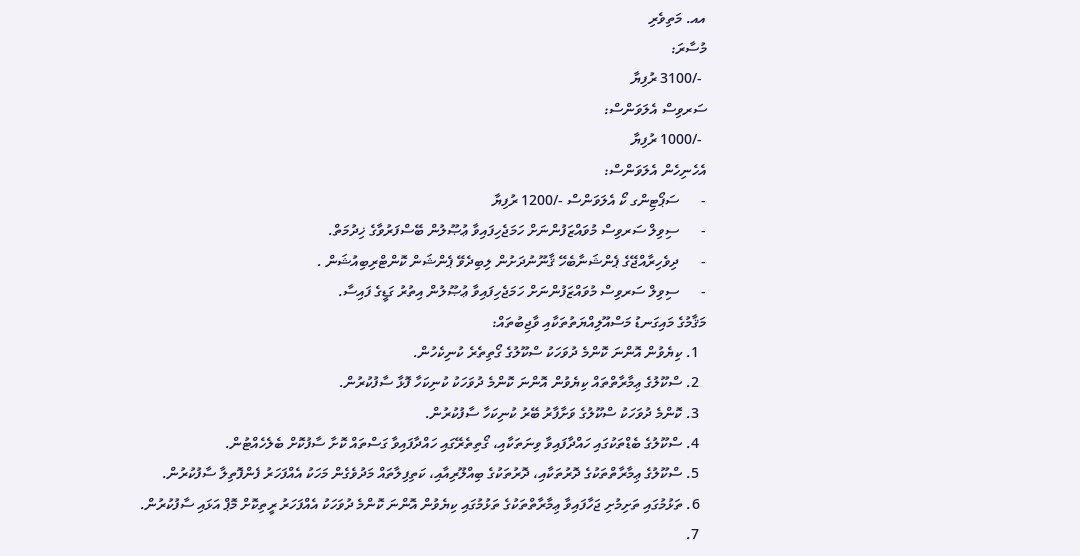އއ. މަތިވެރި
މުސާރަ:
 -/3100 ރުފިޔާ
ސަރވިސް އެލަވަންސް:
 -/1000 ރުފިޔާ
އެހެނިހެން އެލަވަންސް:
-      ސަޕޯޓިންގ ކޯ އެލަވަންސް -/1200 ރުފިޔާ
-      ސިވިލް ސަރވިސް މުވައްޒަފުންނަށް ހަމަޖެހިފައިވާ ޢުޞޫލުން ބޭސްފަރުވާގެ ޚިދުމަތް.
-      ދިވެހިރާއްޖޭގެ ޕެންޝަނާބެހޭ ޤާނޫނުދަށުން ލިބިދެވޭ ޕެންޝަން ކޮންޓްރިބިއުޝަން .
-      ސިވިލް ސަރވިސް މުވައްޒަފުންނަށް ހަމަޖެހިފައިވާ ޢުޞޫލުން އިތުރު ގަޑީގެ ފައިސާ.
މަޤާމުގެ މައިގަނޑު މަސްއޫލިއްޔަތުތަކާއި ވާޖިބުތައް:
  1. ކިޔެވުން އޮންނަ ކޮންމެ ދުވަހަކު ސްކޫލުގެ ގޯތިތެރެ ކުނިކެހުން.
  2. ސްކޫލުގެ ޢިމާރާތްތައް ކިޔެވުން އޮންނަ ކޮންމެ ދުވަހަކު ކުނިކަހާ ފޮޅާ ސާފުކުރުން.
  3. ކޮންމެ ދުވަހަކު ސްކޫލުގެ ވަށާފާރު ބޭރު ކުނިކަހާ ސާފުކުރުން.
  4. ސްކޫލުގެ ބެޑްތަކުގައި ހައްދާފައިވާ ވިނަތަކާއި، ގޯތިތެރޭގައި ހައްދާފައިވާ ގަސްތައް ކޮށާ ސާފުކޮށް ބެލެހެއްޓުން.
  5. ސްކޫލުގެ ޢިމާރާތްތަކުގެ ދޮރުތަކާއި، ދޮރުތަކުގެ ބިއްލޫރިއާއި، ކަތިފިލާތައް މަދުވެގެން މަހަކު އެއްފަހަރު ފެންފޮތިލާ ސާފުކުރުން.
  6. ތަޅުމުގައި ތަށިމުށި ޖަހާފައިވާ ޢިމާރާތްތަކުގެ ތަޅުމުގައި ކިޔެވުން އޮންނަ ކޮންމެ ދުވަހަކު އެއްފަހަރު ރީތިކޮށް މޮޕް އަޅައި ސާފުކުރުން.
  7.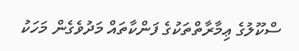ސްކޫލުގެ ޢިމާރާތްތަކުގެ ފަންކާތައް މަދުވެގެން މަހަކު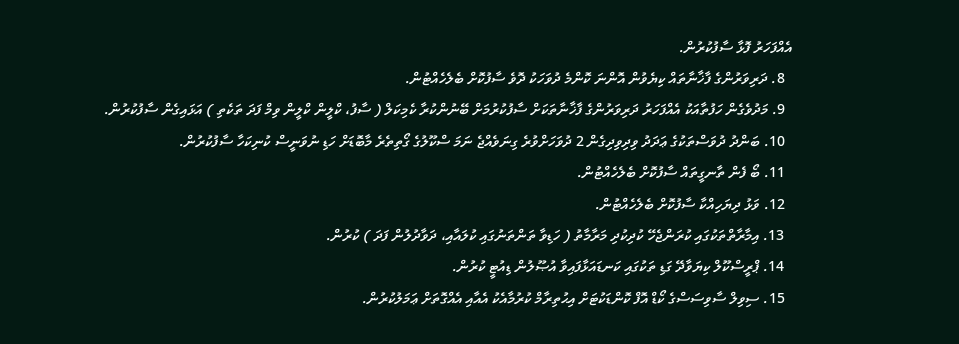އެއްފަހަރު ފޮޅާ ސާފުކުރުން.
  8. ދަރިވަރުންގެ ފާޚާނާތައް ކިޔެވުން އޮންނަ ކޮންމެ ދުވަހަކު ދޮވެ ސާފުކޮށް ބެލެހެއްޓުން.
  9. މަދުވެގެން ހަފުތާއަކު އެއްފަހަރު ދަރިވަރުންގެ ފާޚާނާތަކަށް ސާފުކުރުމަށް ބޭނުންކުރާ ކެމިކަލް ( ސާފު، ކްލީން ކްލީން ވިމް ފަދަ ތަކެތި ) އަޅައިގެން ސާފުކުރުން.
  10. ބަންދު ދުވަސްތަކުގެ ޢަދަދު ވިދިވިދިގެން 2 ދުވަހަށްވުރެ ގިނަވެއްޖެ ނަމަ ސްކޫލުގެ ގޯތިތެރެ މާބޮޑަށް ހަޑި ނުވަނީސް ކުނިކަހާ ސާފުކުރުން.
  11. ބޯ ފެން ތާނގީތައް ސާފުކޮށް ބެލެހެއްޓުން.
  12. ވަޅު ދިޔަހިއްކާ ސާފުކޮށް ބެލެހެއްޓުން.
  13. އިމާރާތްތަކުގައި ކުރަންޖެހޭ ކުދިކުދި މަރާމާތު ( ހަޑިވާ ތަންތަނުގައި ކުލައާއި، ދަވާދުލުން ފަދަ ) ކުރުން.
  14. ޕްރީސްކޫލް ކިޔަވާދޭ ގަޑި ތަކުގައި ކަނޑައަޅާފައިވާ އުޞޫލުން ޑިއުޓީ ކުރުން.
  15. ސިވިލް ސާވިސަސްގެ ކޯޑް އޮފް ކޮންޑަކުޓަށް އިޙުތިރާމް ކުރުމާއެކު އެއާއި އެއްގޮތަށް ޢަމަލުކުރުން.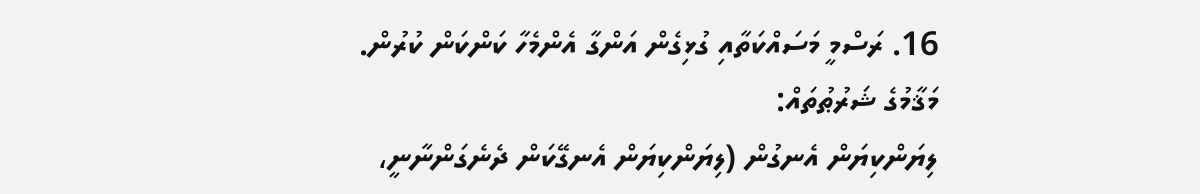16. ރަސްމީ މަސައްކަތާއި ގުޅިގެން އަންގާ އެންމެހާ ކަންކަން ކުރުން.
މަޤާމުގެ ޝަރުޠުތައް:
ލިޔަންކިޔަން އެނގުން (ލިޔަންކިޔަން އެނގޭކަން ދެނެގަންނާނީ،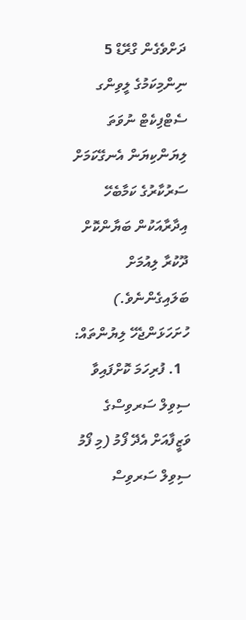ދަށްވެގެން ގްރޭޑް 5 ނިންމިކަމުގެ ލީވިންގ ސެޓްފިކެޓް ނުވަތަ ލިޔަންކިޔަން އެނގޭކަމަށް ސަރުކާރުގެ ކަމާބެހޭ އިދާރާއަކުން ބަޔާންކޮށް ދޫކުރާ ލިއުމަށް ބަލައިގެންނެވެ.)
ހުށަހަޅަންޖެހޭ ލިޔުންތައް:
  1. ފުރިހަމަ ކޮށްފައިވާ ސިވިލް ސަރވިސްގެ ވަޒީފާއަށް އެދޭ ފޯމު (މި ފޯމު ސިވިލް ސަރވިސް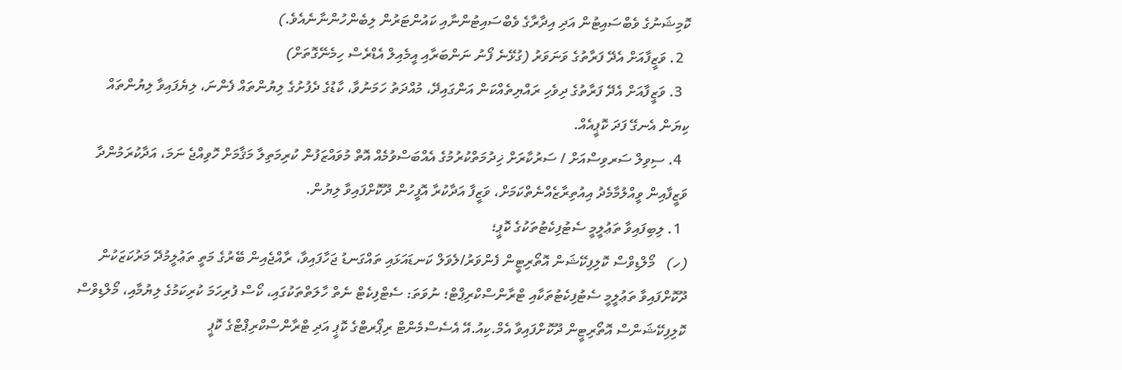ކޮމިޝަނުގެ ވެބްސައިޓުން އަދި އިދާރާގެ ވެބްސައިޓުންނާއި ކައުންޓަރުން ލިބެންހުންނާނެއެވެ.)
  2. ވަޒީފާއަށް އެދޭ ފަރާތުގެ ވަނަވަރު (ގުޅޭނެ ފޯނު ނަންބަރާއި އީމެއިލް އެޑްރެސް ހިމެނޭގޮތަށް)
  3. ވަޒީފާއަށް އެދޭ ފަރާތުގެ ދިވެހި ރައްޔިތެއްކަން އަންގައިދޭ، މުއްދަތު ހަމަނުވާ، ކާޑުގެ ދެފުށުގެ ލިޔުންތައް ފެންނަ، ލިޔެފައިވާ ލިޔުންތައް ކިޔަން އެނގޭ ފަދަ ކޮޕީއެއް.
  4. ސިވިލް ސަރވިސްއަށް / ސަރުކާރަށް ޚިދުމަތްކުރުމުގެ އެއްބަސްވުމެއް އޮތް މުވައްޒަފުން ކުރިމަތިލާ މަޤާމަށް ހޮވިއްޖެ ނަމަ، އަދާކުރަމުންދާ ވަޒީފާއިން ވީއްލުމާމެދު އިއުތިރާޒެއްނެތްކަމަށް، ވަޒީފާ އަދާކުރާ އޮފީހުން ދޫކޮށްފައިވާ ލިޔުން.
  1. ލިބިފައިވާ ތަޢުލީމީ ސެޓުފިކެޓުތަކުގެ ކޮޕީ؛
(ހ)   މޯލްޑިވްސް ކޮލިފިކޭޝަން އޮތޯރިޓީން ފެންވަރު/ލެވަލް ކަނޑައަޅައި ތައްގަނޑު ޖަހާފައިވާ، ރާއްޖެއިން ބޭރުގެ މަތީ ތަޢުލީމުދޭ މަރުކަޒަކުން ދޫކޮށްފައިވާ ތަޢުލީމީ ސެޓުފިކެޓުތަކާއި ޓްރާންސްކްރިޕްޓް؛ ނުވަތަ: ސެޓްފިކެޓް ނެތް ހާލަތްތަކުގައި، ކޯސް ފުރިހަމަ ކުރިކަމުގެ ލިޔުމާއި، މޯލްޑިވްސް ކޮލިފިކޭޝަންސް އޮތޯރިޓީން ދޫކޮށްފައިވާ އެމް.ކިއު.އޭ އެސެސްމެންޓް ރިޕޯރޓްގެ ކޮޕީ އަދި ޓްރާންސްކްރިޕްޓްގެ ކޮޕީ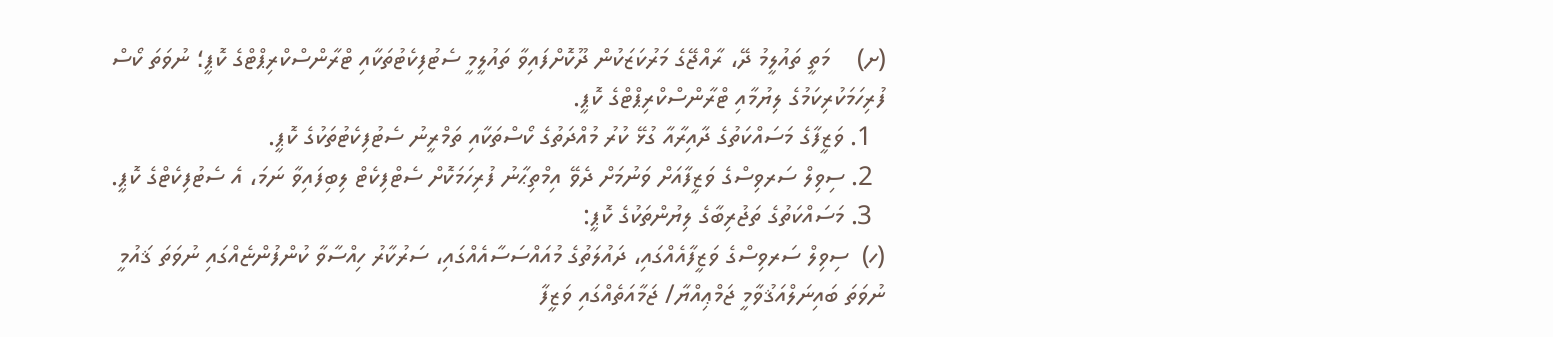(ށ)    މަތީ ތައުލީމު ދޭ، ރާއްޖޭގެ މަރުކަޒަކުން ދޫކޮށްފައިވާ ތައުލީމީ ސެޓުފިކެޓުތަކާއި ޓްރާންސްކްރިޕްޓްގެ ކޮޕީ؛ ނުވަތަ ކޯސް ފުރިހަމަކުރިކަމުގެ ލިޔުމާއި ޓްރާންސްކްރިޕްޓްގެ ކޮޕީ.
  1. ވަޒީފާގެ މަސައްކަތުގެ ދާއިރާއާ ގުޅޭ ކުރު މުއްދަތުގެ ކޯސްތަކާއި ތަމްރީނު ސެޓުފިކެޓުތަކުގެ ކޮޕީ.
  2. ސިވިލް ސަރވިސްގެ ވަޒީފާއަށް ވަނުމަށް ދެވޭ އިމްތިޙާނު ފުރިހަމަކޮށް ސެޓްފިކެޓް ލިބިފައިވާ ނަމަ، އެ ސެޓުފިކެޓްގެ ކޮޕީ.
  3. މަސައްކަތުގެ ތަޖުރިބާގެ ލިޔުންތަކުގެ ކޮޕީ:
(ހ)  ސިވިލް ސަރވިސްގެ ވަޒީފާއެއްގައި، ދައުލަތުގެ މުއައްސަސާއެއްގައި، ސަރުކާރު ހިއްސާވާ ކުންފުންޏެއްގައި ނުވަތަ ޤައުމީ ނުވަތަ ބައިނަލްއަޤުވާމީ ޖަމްޢިއްޔާ/ ޖަމާއަތެއްގައި ވަޒީފާ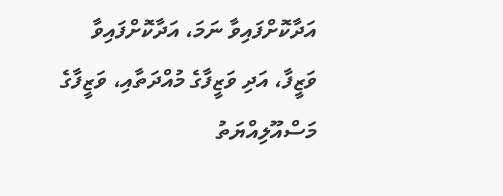އަދާކޮށްފައިވާ ނަމަ، އަދާކޮށްފައިވާ ވަޒީފާ، އަދި ވަޒީފާގެ މުއްދަތާއި، ވަޒީފާގެ މަސްއޫލިއްޔަތު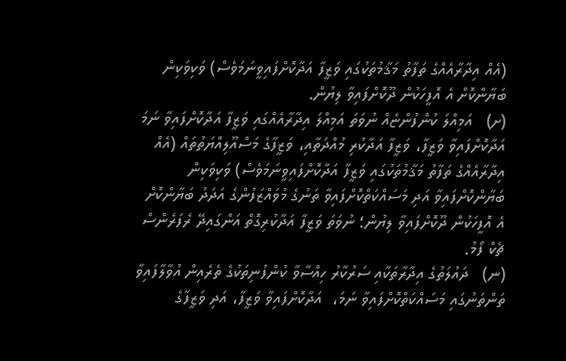(އެއް އިދާރާއެއްގެ ތަފާތު މަޤާމުތަކުގައި ވަޒީފާ އަދާކޮށްފައިވީނަމަވެސް) ވަކިވަކިން ބަޔާންކޮށް އެ އޮފީހަކުން ދޫކޮށްފައިވާ ލިޔުން.
(ށ)   އަމިއްލަ ކުންފުންޏެއް ނުވަތަ އަމިއްލަ އިދާރާއެއްގައި ވަޒީފާ އަދާކޮށްފައިވާ ނަމަ އަދާކޮށްފައިވާ ވަޒީފާ، ވަޒީފާ އަދާކުރި މުއްދަތާއި، ވަޒީފާގެ މަސްއޫލިއްޔަތުތައް (އެއް އިދާރާއެއްގެ ތަފާތު މަޤާމުތަކުގައި ވަޒީފާ އަދާކޮށްފައިވީނަމަވެސް) ވަކިވަކިން ބަޔާންކޮށްފައިވާ އަދި މަސައްކަތްކޮށްފައިވާ ތަނުގެ މުވައްޒަފުންގެ އަދަދު ބަޔާންކޮށް އެ އޮފީހަކުން ދޫކޮށްފައިވާ ލިޔުން؛ ނުވަތަ ވަޒީފާ އަދާކުރިގޮތް އަންގައިދޭ ރެފަރެންސް ޗެކް ފޯމު.
(ނ)   ދައުލަތުގެ އިދާރާތަކާއި ސަރުކާރު ހިއްސާވާ ކުންފުނިތަކުގެ ތެރެއިން އުވާލާފައިވާ ތަންތަނުގައި މަސައްކަތްކޮށްފައިވާ ނަމަ،  އަދާކޮށްފައިވާ ވަޒީފާ، އަދި ވަޒީފާގެ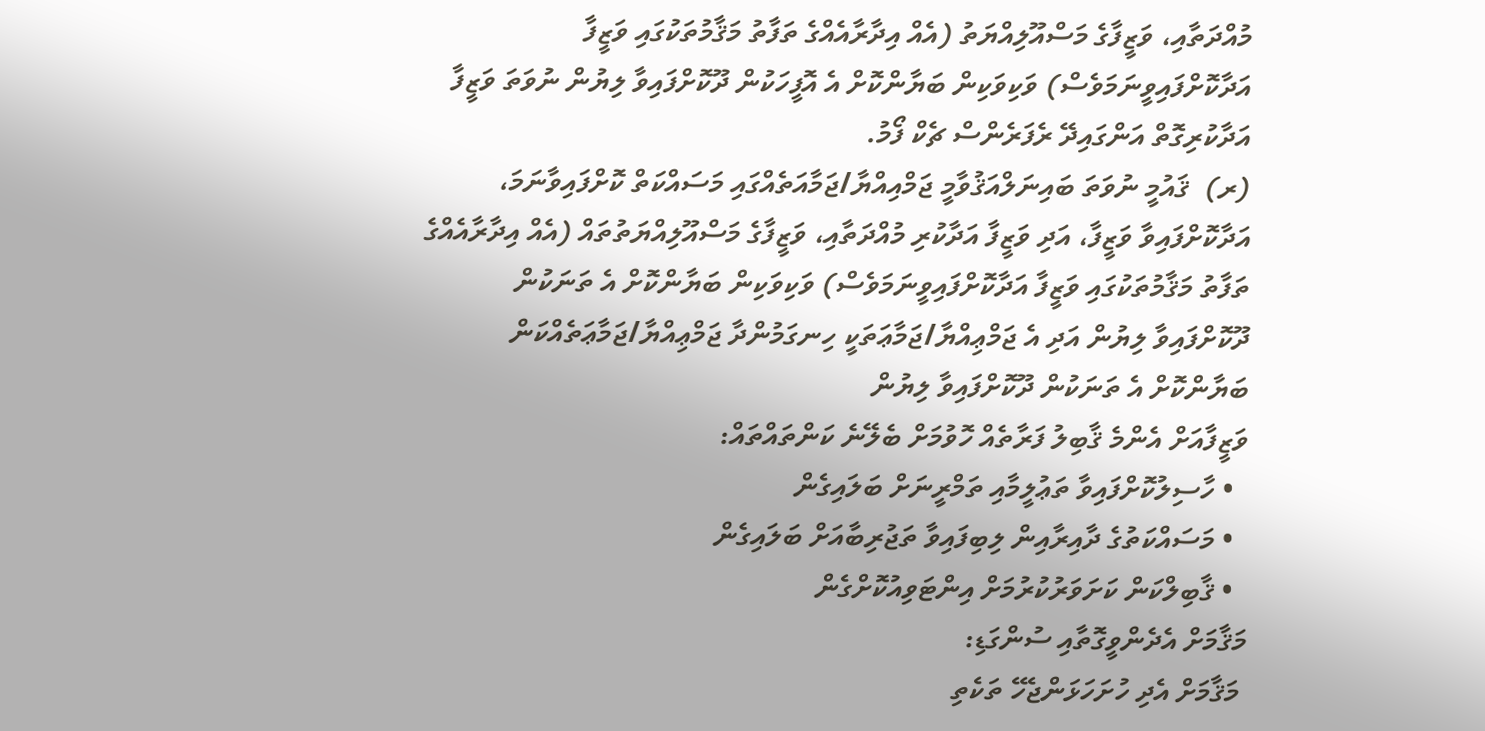މުއްދަތާއި، ވަޒީފާގެ މަސްއޫލިއްޔަތު (އެއް އިދާރާއެއްގެ ތަފާތު މަޤާމުތަކުގައި ވަޒީފާ އަދާކޮށްފައިވީނަމަވެސް) ވަކިވަކިން ބަޔާންކޮށް އެ އޮފީހަކުން ދޫކޮށްފައިވާ ލިޔުން ނުވަތަ ވަޒީފާ އަދާކުރިގޮތް އަންގައިދޭ ރެފަރެންސް ޗެކް ފޯމު.
(ރ)  ޤައުމީ ނުވަތަ ބައިނަލްއަޤުވާމީ ޖަމްއިއްޔާ/ޖަމާއަތެއްގައި މަސައްކަތް ކޮށްފައިވާނަމަ، އަދާކޮށްފައިވާ ވަޒީފާ، އަދި ވަޒީފާ އަދާކުރި މުއްދަތާއި، ވަޒީފާގެ މަސްއޫލިއްޔަތުތައް (އެއް އިދާރާއެއްގެ ތަފާތު މަޤާމުތަކުގައި ވަޒީފާ އަދާކޮށްފައިވީނަމަވެސް) ވަކިވަކިން ބަޔާންކޮށް އެ ތަނަކުން ދޫކޮށްފައިވާ ލިޔުން އަދި އެ ޖަމްޢިއްޔާ/ޖަމާޢަތަކީ ހިނގަމުންދާ ޖަމްޢިއްޔާ/ޖަމާޢަތެއްކަން ބަޔާންކޮށް އެ ތަނަކުން ދޫކޮށްފައިވާ ލިޔުން
ވަޒީފާއަށް އެންމެ ޤާބިލު ފަރާތެއް ހޮވުމަށް ބެލޭނެ ކަންތައްތައް:
  • ހާސިލުކޮށްފައިވާ ތަޢުލީމާއި ތަމްރީނަށް ބަލައިގެން
  • މަސައްކަތުގެ ދާއިރާއިން ލިބިފައިވާ ތަޖުރިބާއަށް ބަލައިގެން
  • ޤާބިލްކަން ކަށަވަރުކުރުމަށް އިންޓަވިއުކޮށްގެން
މަޤާމަށް އެދެންވީގޮތާއި ސުންގަޑި:
 މަޤާމަށް އެދި ހުށަހަޅަންޖެހޭ ތަކެތި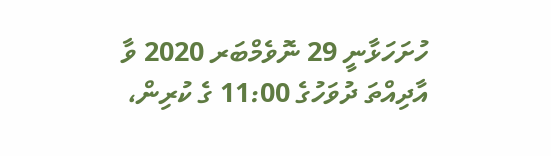ހުށަހަޅާނީ 29 ނޮވެމްބަރ 2020 ވާ އާދިއްތަ ދުވަހުގެ 11:00 ގެ ކުރިން،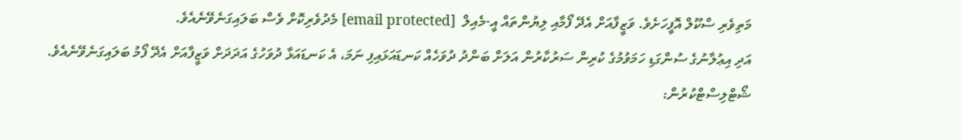މަތިވެރި ސްކޫލް އޮފީހަށެވެ. ވަޒީފާއަށް އެދޭ ފޯމާއި ލިޔުންތައް އީ-މެއިލް  [email protected] މެދުވެރިކޮށް ވެސް ބަލައިގަނެވޭނެއެވެ.
އަދި އިޢުލާނުގެ ސުންގަޑި ހަމަވުމުގެ ކުރިން ސަރުކާރުން އަލަށް ބަންދު ދުވަހެއް ކަނޑައަޅައިފި ނަމަ، އެ ކަނޑައަޅާ ދުވަހުގެ އަދަދަށް ވަޒީފާއަށް އެދޭ ފޯމު ބަލައިގަނެވޭނެއެވެ.
ޝޯޓްލިސްޓްކުރުން: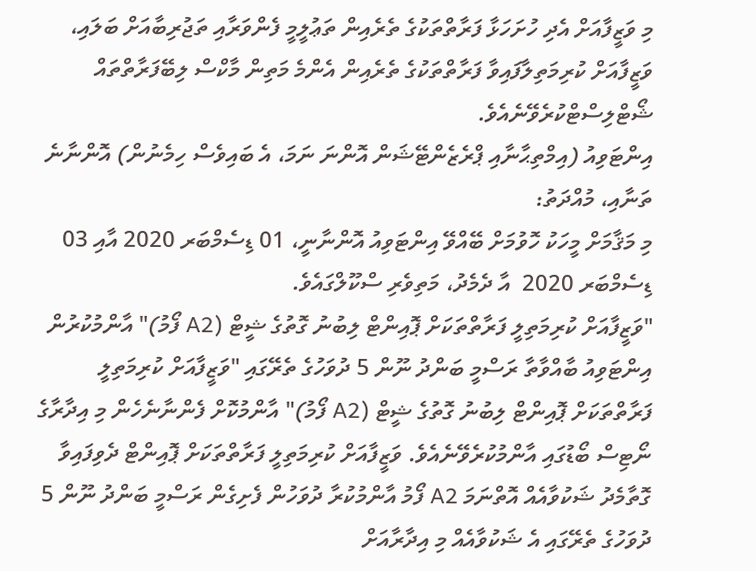މި ވަޒީފާއަށް އެދި ހުށަހަޅާ ފަރާތްތަކުގެ ތެރެއިން ތަޢުލީމީ ފެންވަރާއި ތަޖުރިބާއަށް ބަލައި، ވަޒީފާއަށް ކުރިމަތިލާފައިވާ ފަރާތްތަކުގެ ތެރެއިން އެންމެ މަތިން މާކްސް ލިބޭފަރާތްތައް ޝޯޓްލިސްޓްކުރެވޭނެއެވެ.
އިންޓަވިއު (އިމްތިޙާނާއި ޕްރެޒެންޓޭޝަން އޮންނަ ނަމަ، އެ ބައިވެސް ހިމެނުން) އޮންނާނެ ތަނާއި، މުއްދަތު:
މި މަޤާމަށް މީހަކު ހޮވުމަށް ބޭއްވޭ އިންޓަވިއު އޮންނާނީ، 01 ޑިސެމްބަރ 2020 އާއި 03 ޑިސެމްބަރ 2020  އާ ދެމެދު، މަތިވެރި ސްކޫލްގައެވެ.
"ވަޒީފާއަށް ކުރިމަތިލީ ފަރާތްތަކަށް ޕޮއިންޓް ލިބުނު ގޮތުގެ ޝީޓް (A2 ފޯމު)" އާންމުކުރުން
އިންޓަވިއު ބާއްވާތާ ރަސްމީ ބަންދު ނޫން 5 ދުވަހުގެ ތެރޭގައި "ވަޒީފާއަށް ކުރިމަތިލީ ފަރާތްތަކަށް ޕޮއިންޓް ލިބުނު ގޮތުގެ ޝީޓް (A2 ފޯމު)" އާންމުކޮށް ފެންނާނެހެން މި އިދާރާގެ ނޯޓިސް ބޯޑުގައި އާންމުކުރެވޭނެއެވެ. ވަޒީފާއަށް ކުރިމަތިލީ ފަރާތްތަކަށް ޕޮއިންޓް ދެވިފައިވާ ގޮތާމެދު ޝަކުވާއެއް އޮތްނަމަ A2 ފޯމު އާންމުކުރާ ދުވަހުން ފެށިގެން ރަސްމީ ބަންދު ނޫން 5 ދުވަހުގެ ތެރޭގައި އެ ޝަކުވާއެއް މި އިދާރާއަށް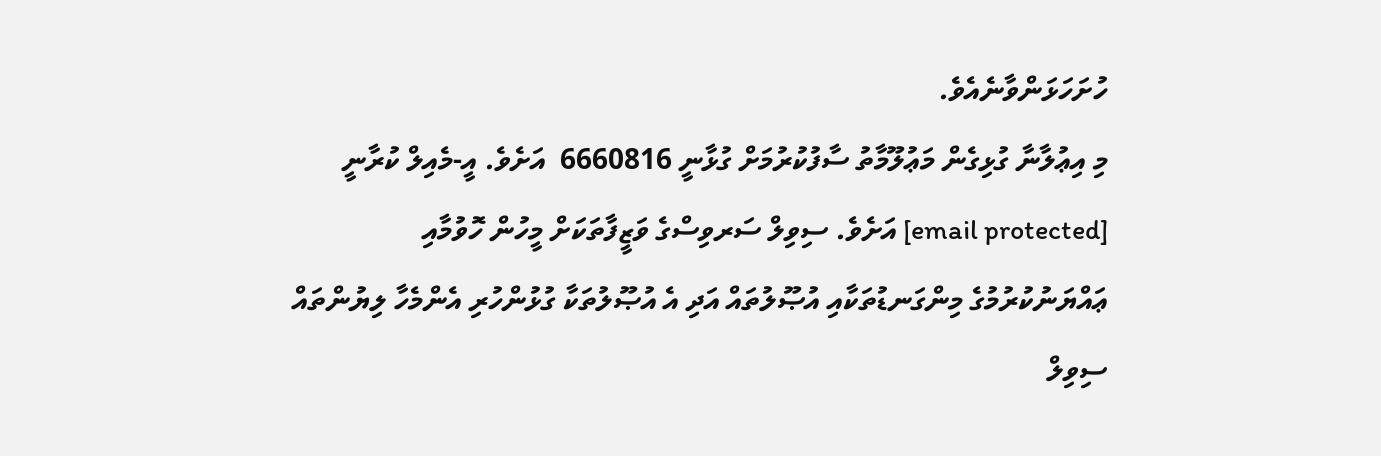ހުށަހަޅަންވާނެއެވެ.
މި އިޢުލާނާ ގުޅިގެން މަޢުލޫމާތު ސާފުކުރުމަށް ގުޅާނީ 6660816  އަށެވެ. އީ-މެއިލް ކުރާނީ [email protected] އަށެވެ. ސިވިލް ސަރވިސްގެ ވަޒީފާތަކަށް މީހުން ހޮވުމާއި ޢައްޔަނުކުރުމުގެ މިންގަނޑުތަކާއި އުޞޫލުތައް އަދި އެ އުޞޫލުތަކާ ގުޅުންހުރި އެންމެހާ ލިޔުންތައް ސިވިލް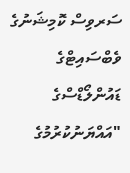ސަރވިސް ކޮމިޝަނުގެ ވެބްސައިޓްގެ ޑައުންލޯޑްސްގެ "އައްޔަނުކުރުމުގެ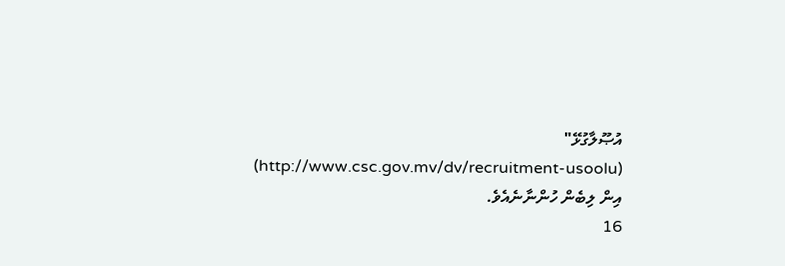އުޞޫލާގުޅޭ" (http://www.csc.gov.mv/dv/recruitment-usoolu) އިން ލިބެން ހުންނާނެއެވެ.
16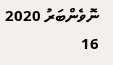ނޮވެންބަރު 2020
16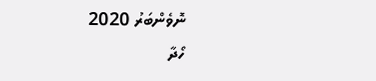ނޮވެންބަރު 2020
ހޯދާ